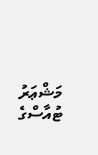މަޝްޢަރު ޓުއާސްގެ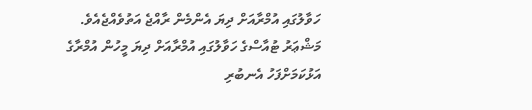ހަވާލުގައި އުމްރާއަށް ދިޔަ އެންމެން ރާއްޖެ އަތުވެއްޖެއެވެ.
މަޝްޢަރު ޓުއާސްގެ ހަވާލުގައި އުމްރާއަށް ދިޔަ މީހުން އުމްރާގެ އަޅުކަމަށްފަހު އެނބުރި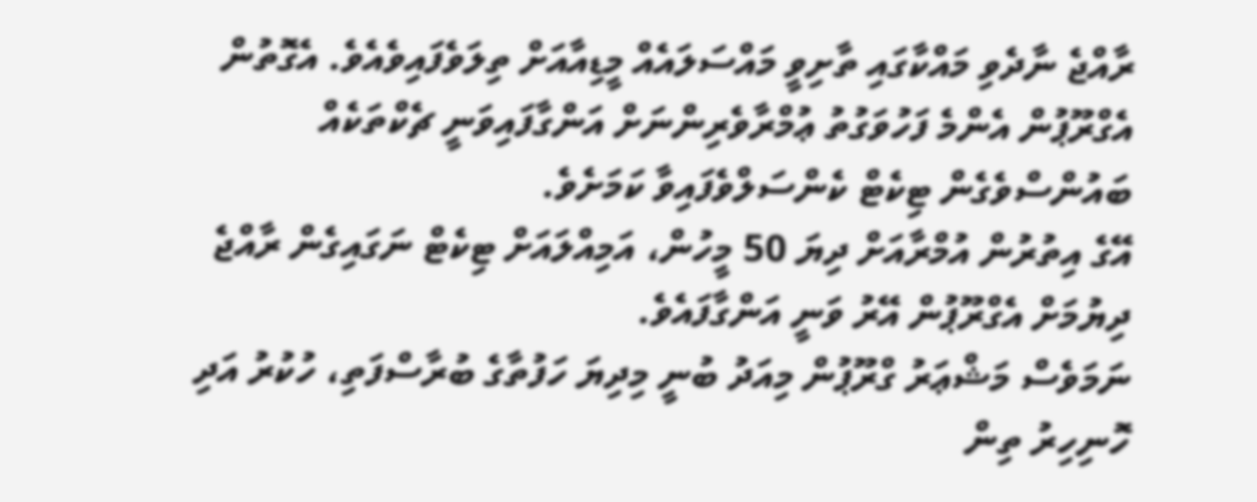ރާއްޖެ ނާދެވި މައްކާގައި ތާށިވީ މައްސަލައެއް މީޑިއާއަށް ތިލަވެފައިވެއެވެ. އެގޮތުން އެގްރޫޕުން އެންމެ ފަހުވަގުތު ޢުމްރާވެރިންނަށް އަންގާފައިވަނީ ޗެކްތަކެއް ބައުންސްވެގެން ޓިކެޓް ކެންސަލްވެފައިވާ ކަމަށެވެ.
އޭގެ އިތުރުން އުމްރާއަށް ދިޔަ 50 މީހުން، އަމިއްލައަށް ޓިކެޓް ނަގައިގެން ރާއްޖެ ދިޔުމަށް އެގްރޫޕުން އޭރު ވަނީ އަންގާފައެވެ.
ނަމަވެސް މަޝްޢަރު ގްރޫޕުން މިއަދު ބުނީ މިދިޔަ ހަފުތާގެ ބުރާސްފަތި، ހުކުރު އަދި ހޮނިހިރު ތިން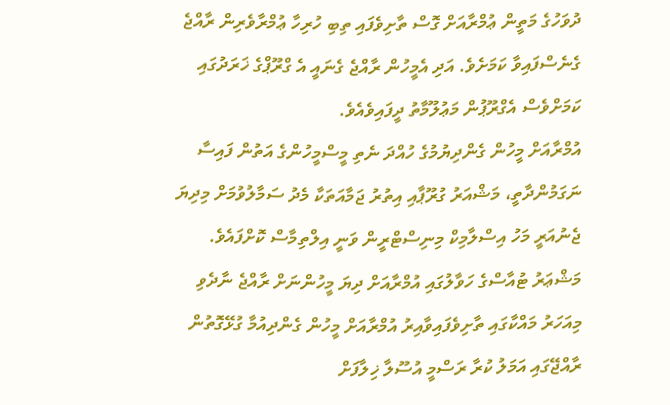ދުވަހުގެ މަތީން ޢުމްރާއަށް ގޮސް ތާށިވެފައި ތިބި ހުރިހާ ޢުމްރާވެރިން ރާއްޖެ ގެނެސްފައިވާ ކަމަށެވެ. އަދި އެމީހުން ރާއްޖެ ގެނައީ އެ ގްރޫޕްގެ ޚަރަދުގައި ކަމަށްވެސް އެގްރޫޕުން މަޢުލޫމާތު ދީފައިވެއެވެ.
އުމްރާއަށް މީހުން ގެންދިޔުމުގެ ހުއްދަ ނެތި މީސްމީހުންގެ އަތުން ފައިސާ ނަގަމުންދާތީ، މަޝްއަރު ގުރޫޕާއި އިތުރު ޖަމާއަތަކާ މެދު ސަމާލުވުމަށް މިދިޔަ ޖެނުއަރީ މަހު އިސްލާމިކް މިނިސްޓްރީން ވަނީ އިލްތިމާސް ކޮށްފައެވެ.
މަޝްޢަރު ޓުއާސްގެ ހަވާލުގައި އުމްރާއަށް ދިޔަ މީހުންނަށް ރާއްޖެ ނާދެވި މިއަހަރު މައްކާގައި ތާށިވެފައިވާއިރު އުމްރާއަށް މީހުން ގެންދިއުމާ ގުޅޭގޮތުން ރާއްޖޭގައި އަމަލު ކުރާ ރަސްމީ އުސޫލާ ޚިލާފަށް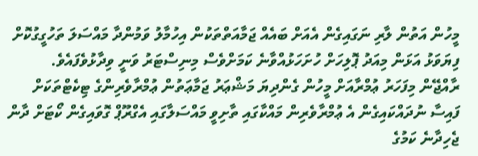މީހުން އަތުން ލާރި ނަގައިގެން އެއަށް ބައެއް ޖަމާއަތްތަކުން އިހުމާލު ވަމުންދާ މައްސަލަ ތަހުގީގުކޮށް ފިޔަވަޅު އަޅަން މިއަދު ޕޮލިހަށް ހުށަހަޅުއްވާނެ ކަމަށްވެސް މިނިސްޓަރު ވަނީ ވިދާޅުވެފައެވެ.
ރާއްޖޭން މިފަހަރު ޢުމްރާއަށް މީހުން ގެންދިޔަ މަޝްޢަރު ޖަމާޢަތުން ޢުމްރާވެރިންގެ ޓިކެޓްތަކަށް ފައިސާ ނުދައްކައިގެން އެ ޢުމްރާވެރިން މައްކާގައި ތާށިވީ މައްސަލާގައި އެގްރޫޕް ގޮވައިގެން ކޯޓަށް ދާން ޖެހިދާނެ ކަމުގެ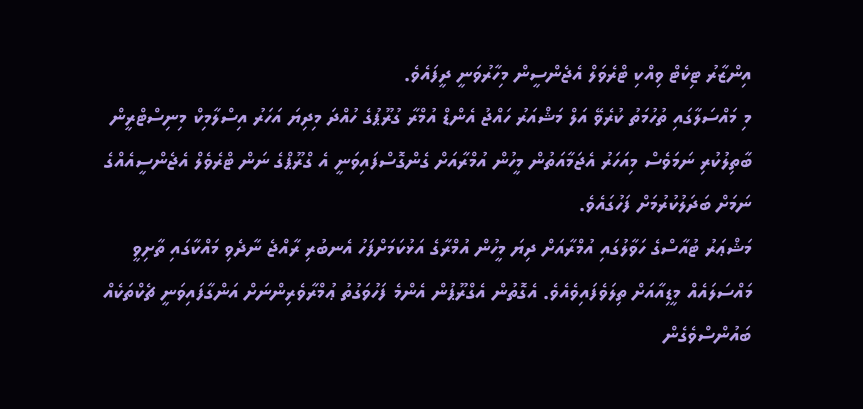އިންޒާރު ޓިކެޓް ވިއްކި ޓްރެވަލް އެޖެންސީން މިހާރުވަނީ ދީފައެވެ.
މި މައްސަލާގައި ތުހުމަތު ކުރެވޭ އަލް މަޝްއަރު ހައްޖު އެންޑް އުމްރާ ގުރޫޕުގެ ހުއްދަ މިދިޔަ އަހަރު އިސްލާމިކް މިނިސްޓްރީން ބާތިލުކުރި ނަމަވެސް މިއަހަރު އެޖަމާއަތުން މީހުން އުމްރާއަށް ގެންގޮސްފައިވަނީ އެ ގްރޫޕްގެ ނަން ޓްރެވެލް އެޖެންސީއެއްގެ ނަމަށް ބަދަލުކުރުމަށް ފަހުގައެވެ.
މަޝްޢަރު ޓުއާސްގެ ހަވާލުގައި އުމްރާއަށް ދިޔަ މީހުން އުމްރާގެ އަޅުކަމަށްފަހު އެނބުރި ރާއްޖެ ނާދެވި މައްކާގައި ތާށިވީ މައްސަލައެއް މީޑިއާއަށް ތިލަވެފައިވެއެވެ. އެގޮތުން އެގްރޫޕުން އެންމެ ފަހުވަގުތު ޢުމްރާވެރިންނަށް އަންގާފައިވަނީ ޗެކްތަކެއް ބައުންސްވެގެން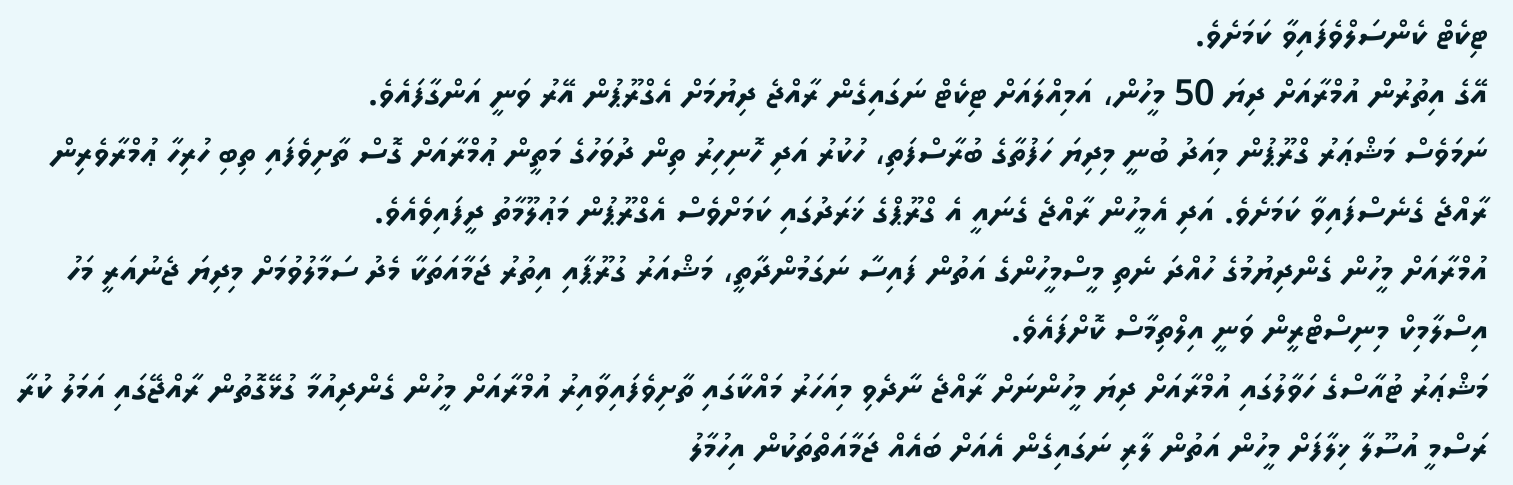ޓިކެޓް ކެންސަލްވެފައިވާ ކަމަށެވެ.
އޭގެ އިތުރުން އުމްރާއަށް ދިޔަ 50 މީހުން، އަމިއްލައަށް ޓިކެޓް ނަގައިގެން ރާއްޖެ ދިޔުމަށް އެގްރޫޕުން އޭރު ވަނީ އަންގާފައެވެ.
ނަމަވެސް މަޝްޢަރު ގްރޫޕުން މިއަދު ބުނީ މިދިޔަ ހަފުތާގެ ބުރާސްފަތި، ހުކުރު އަދި ހޮނިހިރު ތިން ދުވަހުގެ މަތީން ޢުމްރާއަށް ގޮސް ތާށިވެފައި ތިބި ހުރިހާ ޢުމްރާވެރިން ރާއްޖެ ގެނެސްފައިވާ ކަމަށެވެ. އަދި އެމީހުން ރާއްޖެ ގެނައީ އެ ގްރޫޕްގެ ޚަރަދުގައި ކަމަށްވެސް އެގްރޫޕުން މަޢުލޫމާތު ދީފައިވެއެވެ.
އުމްރާއަށް މީހުން ގެންދިޔުމުގެ ހުއްދަ ނެތި މީސްމީހުންގެ އަތުން ފައިސާ ނަގަމުންދާތީ، މަޝްއަރު ގުރޫޕާއި އިތުރު ޖަމާއަތަކާ މެދު ސަމާލުވުމަށް މިދިޔަ ޖެނުއަރީ މަހު އިސްލާމިކް މިނިސްޓްރީން ވަނީ އިލްތިމާސް ކޮށްފައެވެ.
މަޝްޢަރު ޓުއާސްގެ ހަވާލުގައި އުމްރާއަށް ދިޔަ މީހުންނަށް ރާއްޖެ ނާދެވި މިއަހަރު މައްކާގައި ތާށިވެފައިވާއިރު އުމްރާއަށް މީހުން ގެންދިއުމާ ގުޅޭގޮތުން ރާއްޖޭގައި އަމަލު ކުރާ ރަސްމީ އުސޫލާ ޚިލާފަށް މީހުން އަތުން ލާރި ނަގައިގެން އެއަށް ބައެއް ޖަމާއަތްތަކުން އިހުމާލު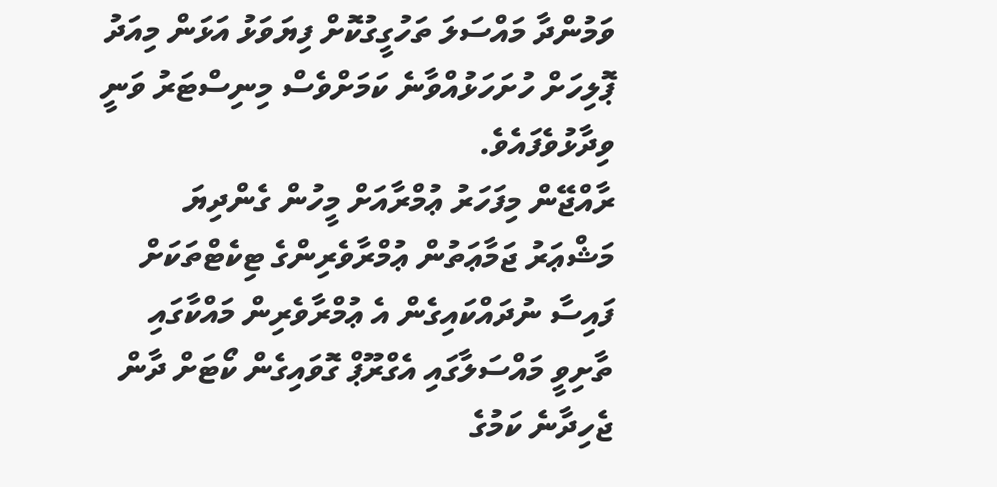ވަމުންދާ މައްސަލަ ތަހުގީގުކޮށް ފިޔަވަޅު އަޅަން މިއަދު ޕޮލިހަށް ހުށަހަޅުއްވާނެ ކަމަށްވެސް މިނިސްޓަރު ވަނީ ވިދާޅުވެފައެވެ.
ރާއްޖޭން މިފަހަރު ޢުމްރާއަށް މީހުން ގެންދިޔަ މަޝްޢަރު ޖަމާޢަތުން ޢުމްރާވެރިންގެ ޓިކެޓްތަކަށް ފައިސާ ނުދައްކައިގެން އެ ޢުމްރާވެރިން މައްކާގައި ތާށިވީ މައްސަލާގައި އެގްރޫޕް ގޮވައިގެން ކޯޓަށް ދާން ޖެހިދާނެ ކަމުގެ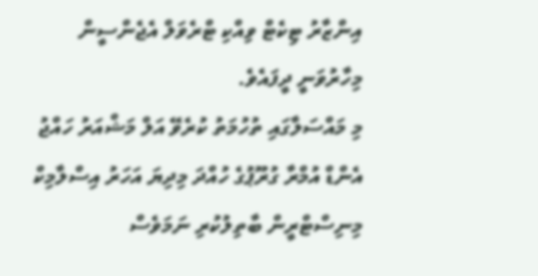އިންޒާރު ޓިކެޓް ވިއްކި ޓްރެވަލް އެޖެންސީން މިހާރުވަނީ ދީފައެވެ.
މި މައްސަލާގައި ތުހުމަތު ކުރެވޭ އަލް މަޝްއަރު ހައްޖު އެންޑް އުމްރާ ގުރޫޕުގެ ހުއްދަ މިދިޔަ އަހަރު އިސްލާމިކް މިނިސްޓްރީން ބާތިލުކުރި ނަމަވެސް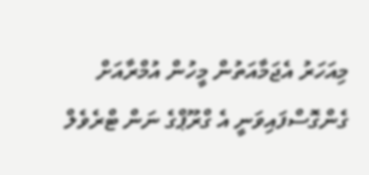މިއަހަރު އެޖަމާއަތުން މީހުން އުމްރާއަށް ގެންގޮސްފައިވަނީ އެ ގްރޫޕްގެ ނަން ޓްރެވެލް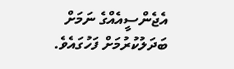އެޖެންސީއެއްގެ ނަމަށް ބަދަލުކުރުމަށް ފަހުގައެވެ.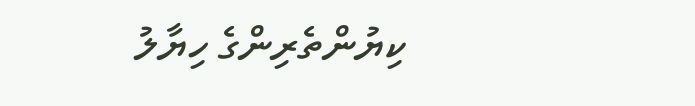ކިޔުންތެރިންގެ ހިޔާލު